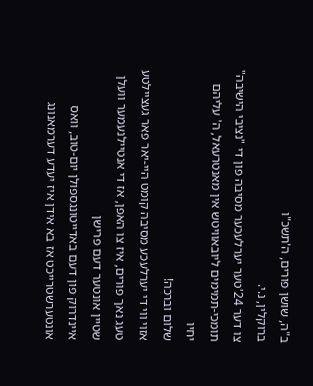ב"ה, שושן פורים, ה'תשכ"ו
ברוקלין, נ.י.
צו דער 24'טער יערלעכער מסיבה פון די "נציבי הישיבה" תומכי-תמימים ליובאוויטש אין מאנטרעאל, ה' עליהם יחיו
שלום וברכה!
אזוי ווי די יערלעכע מסיבה קומט היי-יאר פאר געציילטע טעג נאך פורים, איז צו האפן, אז די אנטיילנעמער וועלן שטיין אונטער דעם פרישן
איינדרוק פון דעם באדייטונגספולן יום-טוב, וואס אונטערשטרייכט אז בא אידן איז יעדע דערמאנונג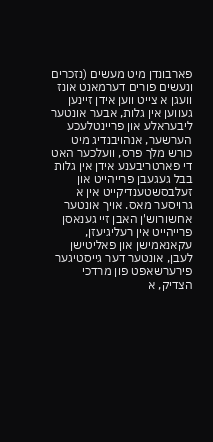פארבונדן מיט מעשים (נזכרים ונעשים פורים דערמאנט אונז וועגן א צייט ווען אידן זיינען געווען אין גלות, אבער אונטער ליבעראלע און פריינטלעכע הערשער, אנהויבנדיג מיט כורש מלך פרס, וועלכער האט די פארטריבענע אידן אין גלות בבל געגעבן פרייהייט און זעלבסשטענדיקייט אין א גרויסער מאס. אויך אונטער אחשורוש'ן האבן זיי גענאסן פרייהייט אין רעליגיעזן, עקאנאמישן און פאליטישן לעבן, אונטער דער גייסטיגער פירערשאפט פון מרדכי הצדיק, א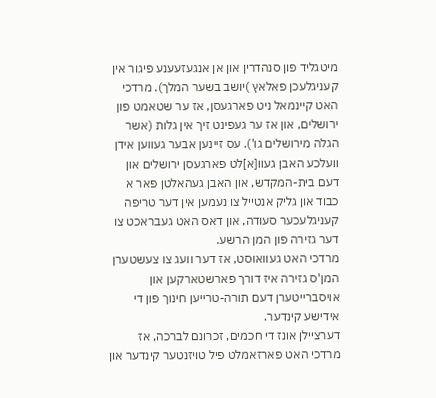מיטגליד פון סנהדרין און אן אנגעזעענע פיגור אין קעניגלעכן פאלאץ )יושב בשער המלך). מרדכי האט קיינמאל ניט פארגעסן, אז ער שטאמט פון ירושלים, און אז ער געפינט זיך אין גלות (אשר הגלה מירושלים גו'). עס זיינען אבער געווען אידן וועלכע האבן געוו[א]לט פארגעסן ירושלים און דעם בית-המקדש, און האבן געהאלטן פאר א כבוד און גליק אנטייל צו נעמען אין דער טריפה קעניגלעכער סעודה, און דאס האט געבראכט צו דער גזירה פון המן הרשע.
מרדכי האט געוואוסט, אז דער וועג צו צעשטערן המן'ס גזירה איז דורך פארשטארקען און אויסברייטערן דעם תורה-טרייען חינוך פון די אידישע קינדער.
דערציילן אונז די חכמים, זכרונם לברכה, אז מרדכי האט פארזאמלט פיל טויזנטער קינדער און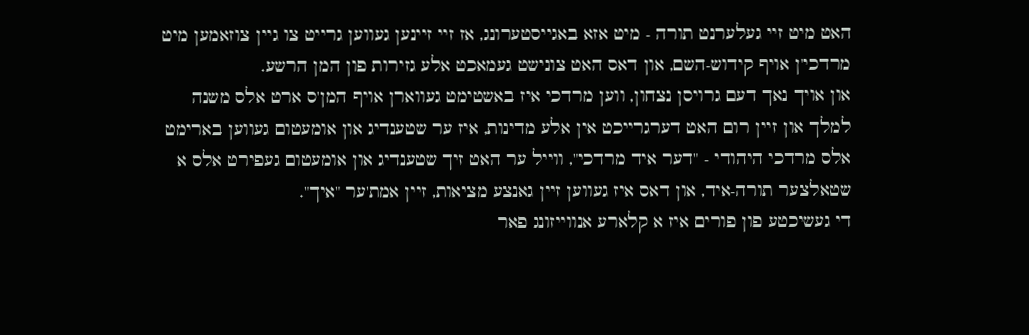האט מיט זיי געלערנט תורה - מיט אזא באגייסטערונג, אז זיי זיינען געווען גרייט צו גיין צוזאמען מיט מרדכי'ן אויף קידוש-השם, און דאס האט צונישט געמאכט אלע גזירות פון המן הרשע.
און אויך נאך דעם גרויסן נצחון, ווען מרדכי איז באשטימט געווארן אויף המן'ס ארט אלס משנה למלך און זיין רום האט דערגרייכט אין אלע מדינות, איז ער שטענדיג און אומעטום געווען בארימט אלס מרדכי היהודי - "דער איד מרדכי", ווייל ער האט זיך שטענדיג און אומעטום געפירט אלס א שטאלצער תורה-איד, און דאס איז געווען זיין גאנצע מציאות, זיין אמת'ער "איך".
די געשיכטע פון פורים איז א קלארע אנווייזונג פאר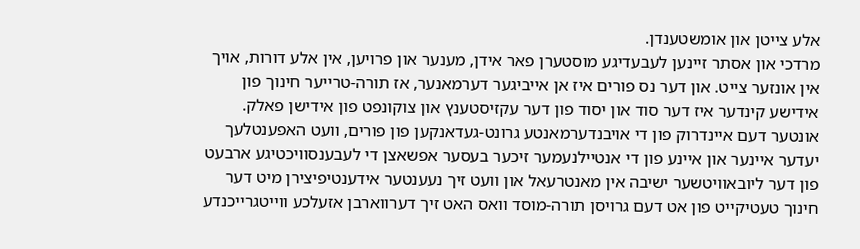אלע צייטן און אומשטענדן.
מרדכי און אסתר זיינען לעבעדיגע מוסטערן פאר אידן, מענער און פרויען, אין אלע דורות, אויך אין אונזער צייט. און דער נס פורים איז אן אייביגער דערמאנער, אז תורה-טרייער חינוך פון אידישע קינדער איז דער סוד און יסוד פון דער עקזיסטענץ און צוקונפט פון אידישן פאלק.
אונטער דעם איינדרוק פון די אויבנדערמאנטע גרונט-געדאנקען פון פורים, וועט האפענטלעך יעדער איינער און איינע פון די אנטיילנעמער זיכער בעסער אפשאצן די לעבענסוויכטיגע ארבעט פון דער ליובאוויטשער ישיבה אין מאנטרעאל און וועט זיך נעענטער אידענטיפיצירן מיט דער חינוך טעטיקייט פון אט דעם גרויסן תורה-מוסד וואס האט זיך דערווארבן אזעלכע ווייטגרייכנדע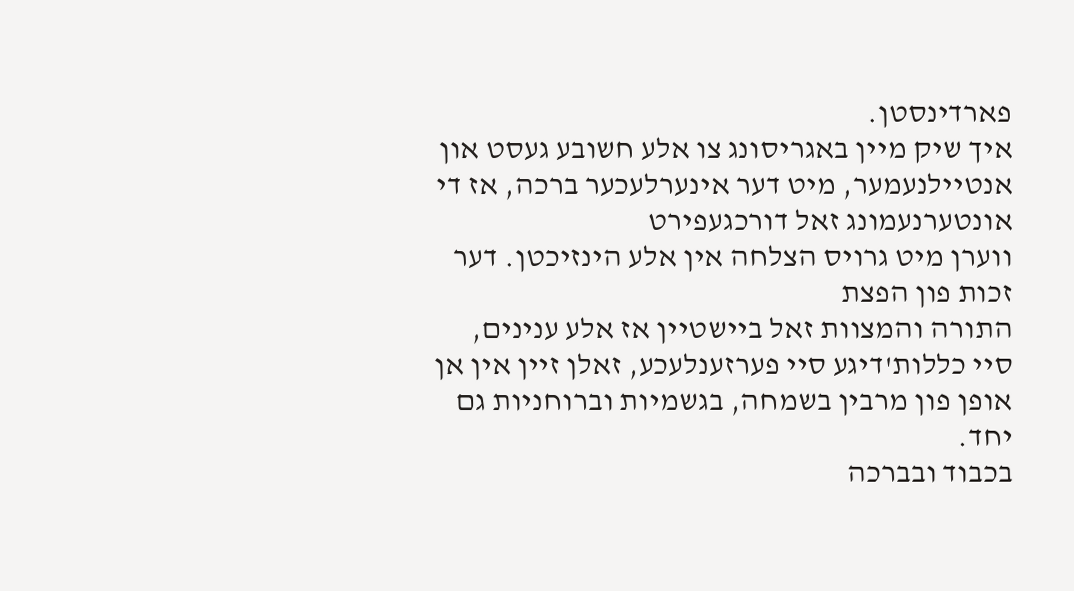פארדינסטן.
איך שיק מיין באגריסונג צו אלע חשובע געסט און אנטיילנעמער, מיט דער אינערלעכער ברכה, אז די אונטערנעמונג זאל דורכגעפירט
ווערן מיט גרויס הצלחה אין אלע הינזיכטן. דער זכות פון הפצת
התורה והמצוות זאל ביישטיין אז אלע ענינים, סיי כללות'דיגע סיי פערזענלעכע, זאלן זיין אין אן אופן פון מרבין בשמחה, בגשמיות וברוחניות גם יחד.
בכבוד ובברכה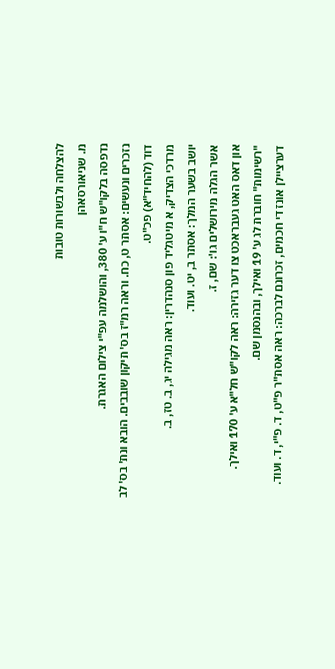להצלחה ולבשורות טובות
מ. שניאורסאהן
נדפסה בלקו"ש ח"ו ע' 380, והושלמה עפ"י צילום האגרת.
נזכרים ונעשים: אסתר ט, כח. וראה רמ"ז בס' תיקון שובבים. הובא ונת' בס' לב דוד (להחיד"א) פכ"ט.
מרדכי הצדיק, א מיטגליד פון סנהדרין: ראה מגילה יג, ב. טז, ב.
יושב בשער המלך: אסתר ב, יט. ועוד.
אשר הגלה מירושלים גו': שם, ז.
און דאס האט געבראכט צו דער גזירה: ראה לקו"ש חל"א ע' 170 ואילך. "רשימות" חוברת לג ע' 19 ואילך, ובהנסמן שם.
דערציילן אונז די חכמים, זכרונם לברכה: ראה אסת"ר פ"ט, ד. פ"י, ד. ועוד.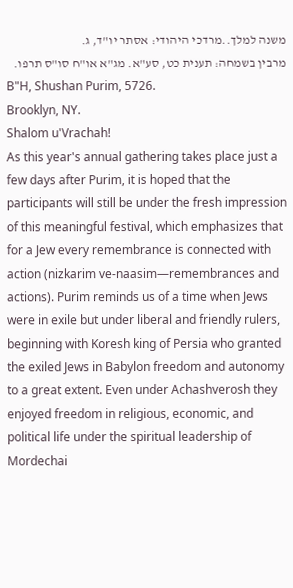משנה למלך..מרדכי היהודי: אסתר יו"ד, ג.
מרבין בשמחה: תענית כט, סע"א. מג"א או"ח סו"ס תרפו.
B"H, Shushan Purim, 5726.
Brooklyn, NY.
Shalom u'Vrachah!
As this year's annual gathering takes place just a few days after Purim, it is hoped that the participants will still be under the fresh impression of this meaningful festival, which emphasizes that for a Jew every remembrance is connected with action (nizkarim ve-naasim—remembrances and actions). Purim reminds us of a time when Jews were in exile but under liberal and friendly rulers, beginning with Koresh king of Persia who granted the exiled Jews in Babylon freedom and autonomy to a great extent. Even under Achashverosh they enjoyed freedom in religious, economic, and political life under the spiritual leadership of Mordechai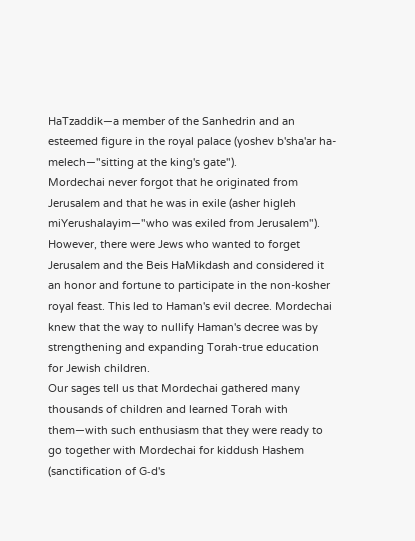HaTzaddik—a member of the Sanhedrin and an esteemed figure in the royal palace (yoshev b'sha'ar ha-melech—"sitting at the king's gate").
Mordechai never forgot that he originated from Jerusalem and that he was in exile (asher higleh miYerushalayim—"who was exiled from Jerusalem"). However, there were Jews who wanted to forget Jerusalem and the Beis HaMikdash and considered it an honor and fortune to participate in the non-kosher royal feast. This led to Haman's evil decree. Mordechai knew that the way to nullify Haman's decree was by strengthening and expanding Torah-true education for Jewish children.
Our sages tell us that Mordechai gathered many thousands of children and learned Torah with them—with such enthusiasm that they were ready to go together with Mordechai for kiddush Hashem (sanctification of G‑d's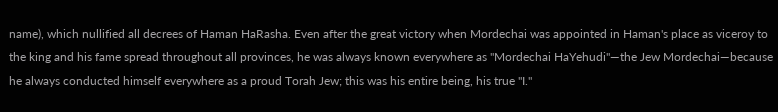name), which nullified all decrees of Haman HaRasha. Even after the great victory when Mordechai was appointed in Haman's place as viceroy to the king and his fame spread throughout all provinces, he was always known everywhere as "Mordechai HaYehudi"—the Jew Mordechai—because he always conducted himself everywhere as a proud Torah Jew; this was his entire being, his true "I."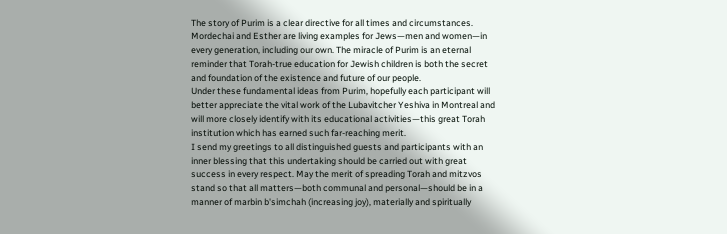The story of Purim is a clear directive for all times and circumstances. Mordechai and Esther are living examples for Jews—men and women—in every generation, including our own. The miracle of Purim is an eternal reminder that Torah-true education for Jewish children is both the secret and foundation of the existence and future of our people.
Under these fundamental ideas from Purim, hopefully each participant will better appreciate the vital work of the Lubavitcher Yeshiva in Montreal and will more closely identify with its educational activities—this great Torah institution which has earned such far-reaching merit.
I send my greetings to all distinguished guests and participants with an inner blessing that this undertaking should be carried out with great success in every respect. May the merit of spreading Torah and mitzvos stand so that all matters—both communal and personal—should be in a manner of marbin b'simchah (increasing joy), materially and spiritually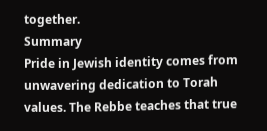together.
Summary
Pride in Jewish identity comes from unwavering dedication to Torah values. The Rebbe teaches that true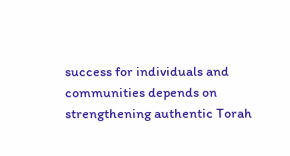success for individuals and communities depends on strengthening authentic Torah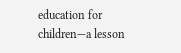education for children—a lesson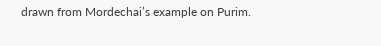drawn from Mordechai’s example on Purim.